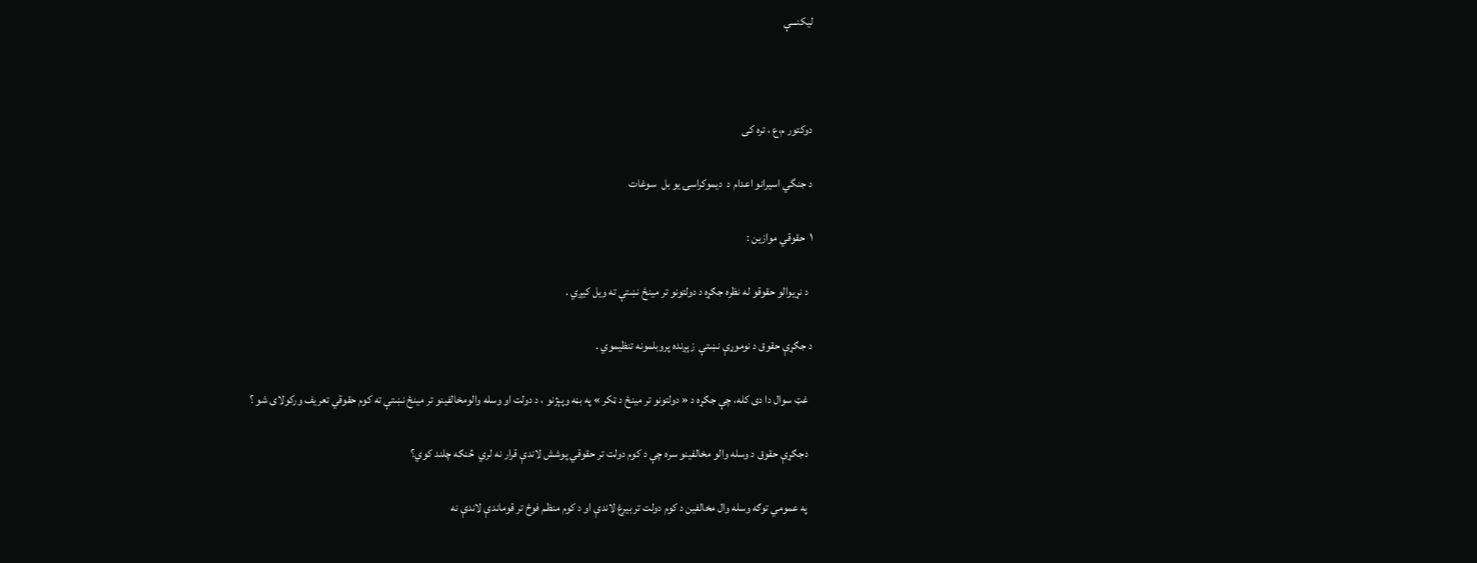ليكنـــې



دوکتور م،ع ، تره کی

د جنگي اسيرانو اعدام د  ديموکراسۍ يو بل  سوغات

۱  حقوقي موازین :

  د نړیوالو حقوقو له نظره جګړه د دولتونو تر مینځ نښتې ته ویل کیږي .

د جګړې حقوق د نوموړې نښتې  زېږنده پروبلمونه تنظیموي .

  غټ سوال دا دی کله، چې جګړه د « دولتونو تر مینځ د ټکر » په بڼه وپېژنو ، د دولت او وسله والومخالفینو تر مینځ نښتې ته کوم حقوقي تعریف ورکولای شو ؟

  دجګړې حقوق د وسله والو مخالفینو سره چې د کوم دولت تر حقوقي پوشش لاندې قرار نه لري  څنګه چلند کوي؟

  په عمومي توګه وسله وال مخالفین د کوم دولت تر بیرغ لاندې او د کوم منظم فوځ تر قوماندې لاندې نه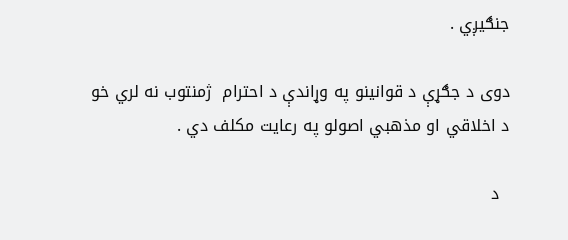جنګیږي .

دوی د جګړې د قوانینو په وړاندې د احترام  ژمنتوب نه لري خو د اخلاقي او مذهبي اصولو په رعایت مکلف دي .

  د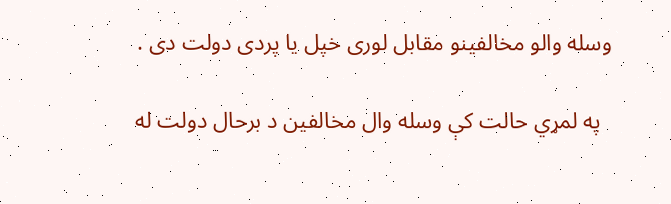وسله والو مخالفینو مقابل لوری خپل یا پردی دولت دی .

  په لمړي حالت کې وسله وال مخالفین د برحال دولت له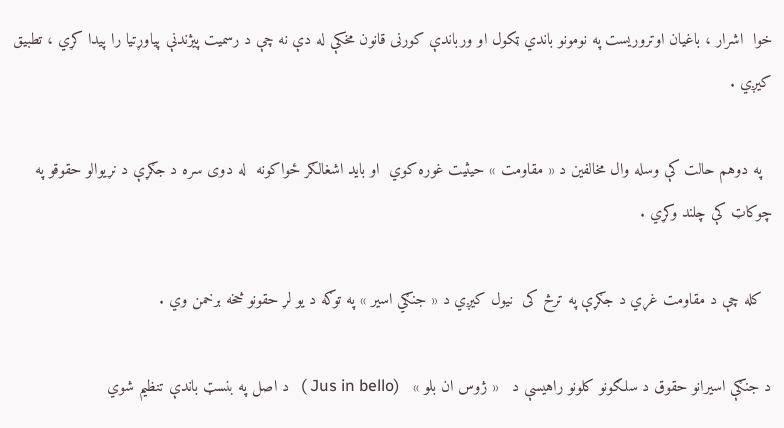خوا  اشرار ، باغیان اوتروریست په نومونو باندي ټکول او ورباندې کورنی قانون مخکې له دې نه چې د رسمیت پیژندنې پیاوړتیا را پیدا کړي ، تطبیق کیږي .

  په دوهم حالت کې وسله وال مخالفین د « مقاومت » حیثیت غوره کوي  او باید اشغالګر ځواکونه  له دوی سره د جګړې د نړیوالو حقوقو په چوکاټ کې چلند وکړي .

  کله چې د مقاومت غړي د جګړې په ترڅ کی  نیول کیږي د « جنګي اسیر » په توګه د یو لړ حقونو څخه برخمن وي .

د جنګې اسیرانو حقوق د سلګونو کلونو راهیسې د   « ژوس ان بلو »   (Jus in bello )   د اصل په بنسټ باندې تنظیم شوي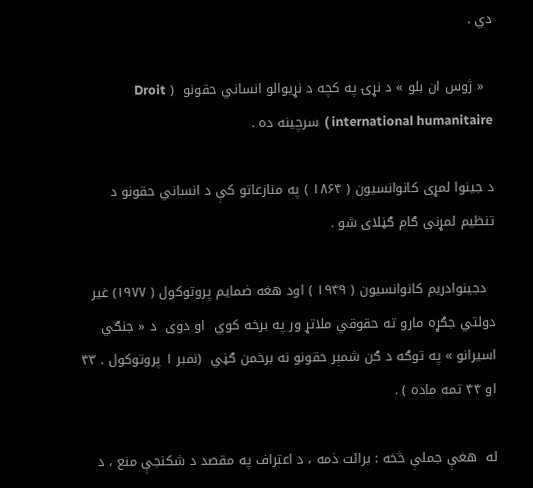دي .

  « ژوس ان بلو » د نړۍ په کچه د نړیوالو انساني حقونو  ( Droit international humanitaire )  سرچینه ده .

د جینوا لمړی کانوانسیون ( ۱۸۶۴ ) په منازعاتو کې د انساني حقونو د تنظیم لمړنی ګام ګڼلای شو .

  دجینوادریم کانوانسیون ( ۱۹۴۹ ) اود هغه ضمایم پروتوکول ( ۱۹۷۷) غیر دولتي جګړه مارو ته حقوقي ملاتړ ور په برخه کوي  او دوی  د « جنګي اسیرانو » په توګه د ګن شمېر حقونو نه برخمن ګڼي  (نمبر ۱ پروتوکول . ۴۳ او ۴۴ تمه ماده ) .

له  هغې جملې څخه : برائت ذمه ، د اعتراف په مقصد د شکنجې منع ، د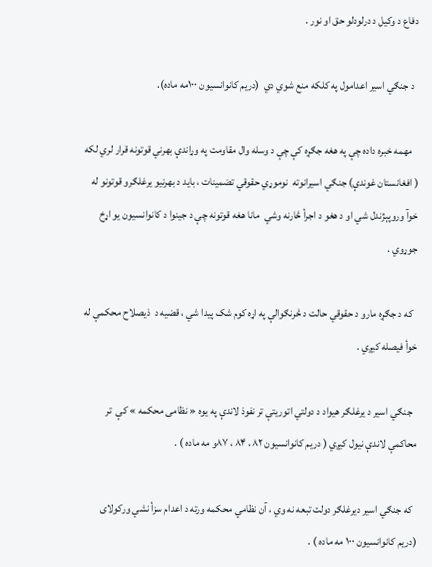دفاع د وکیل د درلودلو حق او نور .

  د جنګي اسیر اعدامول په کلکه منع شوي دي  (دریم کانوانسیون ۱۰۰مه ماده).

   مهمه خبره داده چې په هغه جګړه کې چې د وسله وال مقاومت په وړاندې بهرني قوتونه قرار لري لکه  ( افغانستان غوندې) جنګي اسیرانوته  نوموړي حقوقي تضمینات ، باید د بهرنیو یرغلګرو قوتونو له خوآ وروپېژندل شي او د هغو د اجرأ څارنه وشي  مانا هغه قوتونه چې د جینوا د کانوانسیون یو اړخ جوړوي .

  که د جګړه مارو د حقوقي حالت د څرنګوالې په اړه کوم شک پیدا شي ، قضیه د  ذیصلاح محکمې له خوأ فیصله کیږي .

  جنګي اسیر د یرغلګر هیواد د دولتي اتوریتې تر نفوذ لاندې په یوه « نظامی محکمه » کې  تر محاکمې لاندې نیول کیږي ( دریم کانوانسیون ۸۲ ، ۸۴ ، ۸۷و مه ماده ) .

  که جنګي اسیر دیرغلګر دولت تبعه نه وي ، آن نظامي محکمه ورته د اعدام سزأ نشي ورکولای  (دریم کانوانسیون ۱۰۰ مه ماده ) .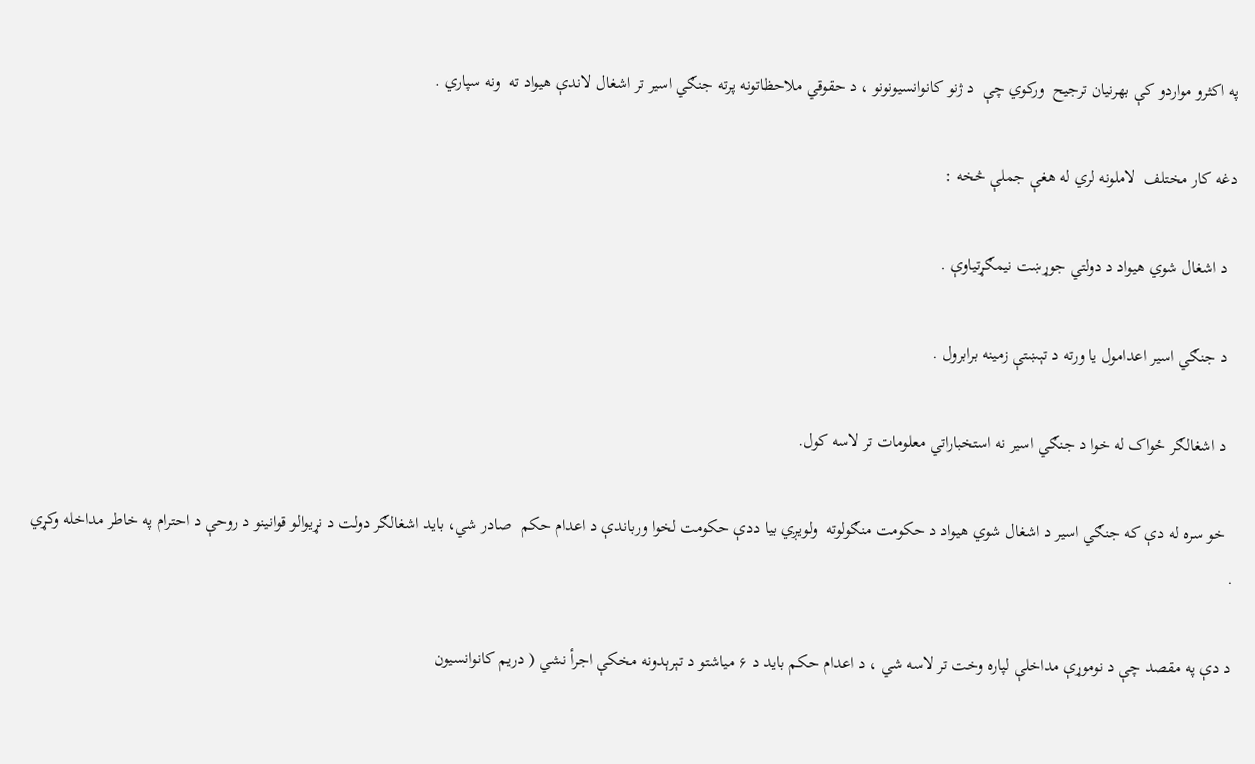په اکثرو مواردو کې بهرنیان ترجیح  ورکوي چې  د ژنو کانوانسیونونو ، د حقوقي ملاحظاتونه پرته جنګي اسیر تر اشغال لاندې هیواد ته  ونه سپاري .

دغه کار مختلف  لاملونه لري له هغې جملې څخه :

  د اشغال شوي هیواد د دولتي جوړښت نیمګړتیاوې .

  د جنګي اسیر اعدامول یا ورته د تېښتې زمینه برابرول .

  د اشغالګر ځواک له خوا د جنګي اسیر نه استخباراتي معلومات تر لاسه کول.

  خو سره له دې که جنګي اسیر د اشغال شوي هیواد د حکومت منګولوته  ولویږي بیا ددې حکومت لخوا ورباندې د اعدام حکم  صادر شي، باید اشغالګر دولت د نړیوالو قوانینو د روحې د احترام په خاطر مداخله وکړي .

د دې په مقصد چې د نوموړې مداخلې لپاره وخت تر لاسه شي ، د اعدام حکم باید د ۶ میاشتو د تېرېدونه مخکې اجرأ نشي ( دریم کانوانسیون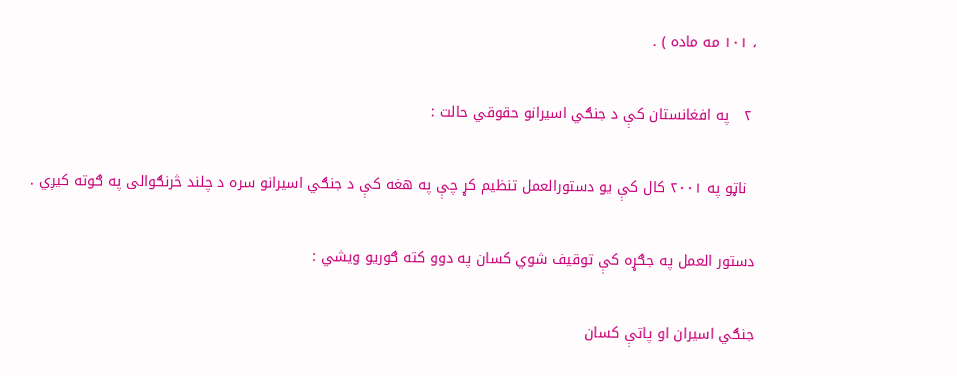، ۱۰۱ مه ماده ) .

 ۲   په افغانستان کې د جنګي اسیرانو حقوقي حالت :

  ناټو په ۲۰۰۱ کال کې یو دستورالعمل تنظیم کړ چې په هغه کې د جنګي اسیرانو سره د چلند څرنګوالی په ګوته کیږي .

دستور العمل په جګړه کې توقیف شوي کسان په دوو کته ګوریو ویشي :

جنګي اسیران او پاتې کسان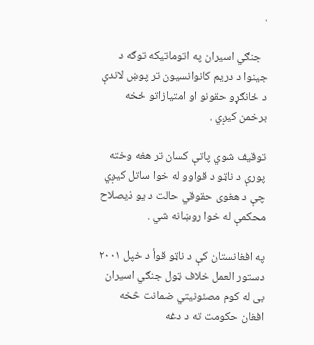.

  جنګي اسیران په اتوماتیکه توګه د جینوا د دریم کانوانسیون تر پوښ لاندې د ځانګړو حقونو او امتیازاتو ځخه برخمن کیږي .

توقیف شوي پاتې کسان تر هغه وخته پورې د ناټو د قواوو له خوا ساتل کیږي چې د هغوی حقوقي حالت د یو ذیصلاح محکمې له خوا روښانه شي .

په افغانستان کې د ناټو قوأ د خپل ۲۰۰۱ دستور العمل خلاف ټول جنګي اسیران بی له کوم مصئونیتي ضمانت څخه افغان حکومت ته د دغه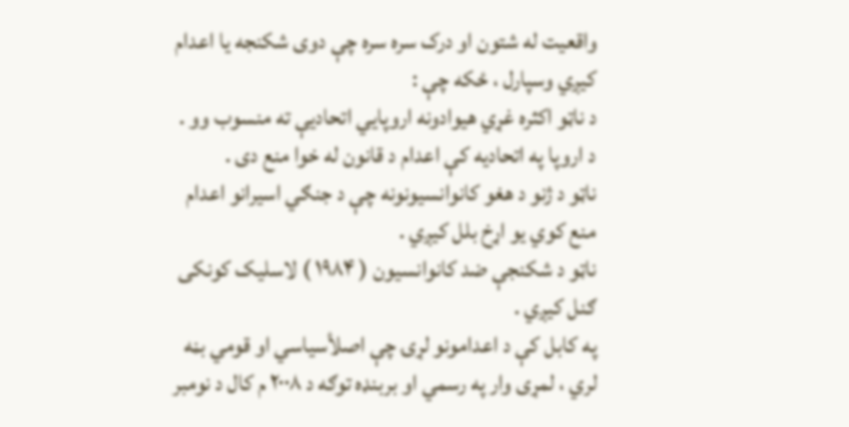واقعیت له شتون او درک سره سره چې دوی شکنجه یا اعدام کیږي وسپارل ، ځکه چې :
د ناټو اکثره غړي هیوادونه اروپایي اتحادیې ته منسوب وو .
د اروپا په اتحادیه کې اعدام د قانون له خوا منع دی .
ناټو د ژنو د هغو کانوانسیونونه چې د جنګي اسیرانو اعدام منع کوي یو اړخ بلل کیږي .
ناټو د شکنجې ضد کانوانسیون ( ۱۹۸۴ ) لاسلیک کونکی ګنل کیږي .
په کابل کې د اعدامونو لړۍ چې اصلأسیاسي او قومي بڼه لري ، لمړی وار په رسمي او بربنډه توګه د ۲۰۰۸ م کال د نومبر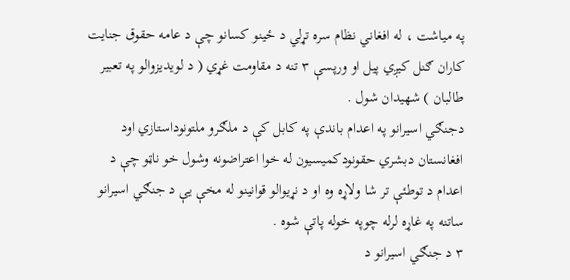په میاشت ، له افغاني نظام سره تړلي د ځینو کسانو چې د عامه حقوق جنایت کاران ګنل کیږي پیل او ورپسې ۳ تنه د مقاومت غړي ( د لویدیزوالو په تعبیر طالبان ) شهیدان شول .
دجنګي اسیرانو په اعدام باندې په کابل کې د ملګرو ملتونوداستازي اود افغانستان دبشري حقونودکمیسیون له خوا اعتراضونه وشول خو ناټو چې د اعدام د توطئې تر شا ولاړه وه او د نړیوالو قوانینو له مخې یې د جنګي اسیرانو ساتنه په غاړه لرله چوپه خوله پاتې شوه .
۳ د جنګي اسیرانو د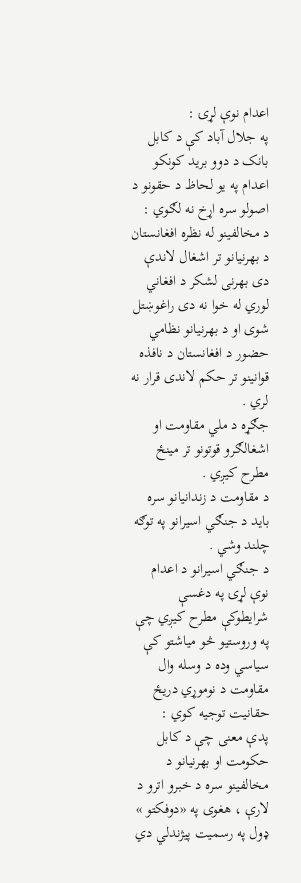اعدام نوې لړۍ :
په جلال آباد کې د کابل بانک د دوو برید کونکو اعدام په یو لحاظ د حقونو د اصولو سره اړخ نه لګوي :
د مخالفینو له نظره افغانستان د بهرنیانو تر اشغال لاندې دی بهرنی لشکر د افغاني لوري له خوا نه دی راغوښتل شوی او د بهرنیانو نظامي حضور د افغانستان د نافذه قوانینو تر حکم لاندی قرار نه لري .
جګړه د ملي مقاومت او اشغالګرو قوتونو تر مینځ مطرح کیږي .
د مقاومت د زندانیانو سره باید د جنګي اسیرانو په توګه چلند وشي .
د جنګي اسیرانو د اعدام نوې لړۍ په دغسې شرایطوکې مطرح کیږي چې په وروستیو څو میاشتو کې سیاسي وده د وسله وال مقاومت د نوموړي دریځ حقانیت توجیه کوي :
پدې معنی چې د کابل حکومت او بهرنیانو د مخالفینو سره د خبرو اترو د لارې ، هغوی په «دوفکتو » ډول په رسمیت پیژندلي دي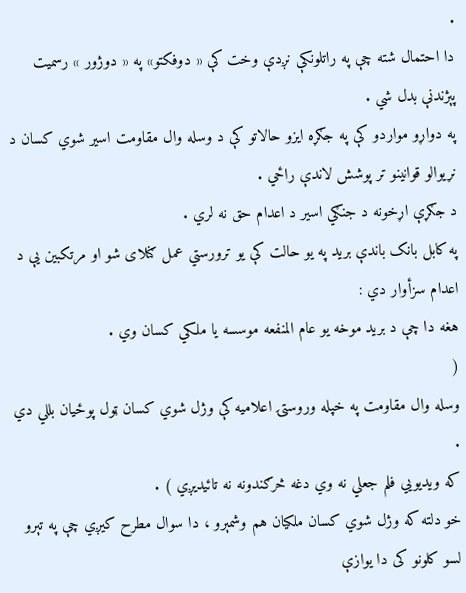.
دا احتمال شته چې په راتلونکې نږدې وخت کې « دوفکتو» په « دوژور » رسمیت پېژندنې بدل شي .
په دواړو مواردو کې په جګړه ایزو حالاتو کې د وسله وال مقاومت اسیر شوي کسان د نړیوالو قوانینو تر پوشش لاندې راځي .
د جګړې اړخونه د جنګي اسیر د اعدام حق نه لري .
په کابل بانک باندې برید په یو حالت کې یو ترورستي عمل ګنلای شو او مرتکبین یې د اعدام سزأوار دي :
هغه دا چې د برید موخه یو عام المنفعه موسسه یا ملکي کسان وي .
(
وسله وال مقاومت په خپله وروستۍ اعلامیه کې وژل شوي کسان ټول پوځیان بللي دي .
که ویدیویي فلم جعلي نه وي دغه څرګندونه نه تائیدیږي ) .
خو دلته که وژل شوي کسان ملکیان هم وشمېرو ، دا سوال مطرح کیږي چې په تېرو لسو کلونو کی دا یوازې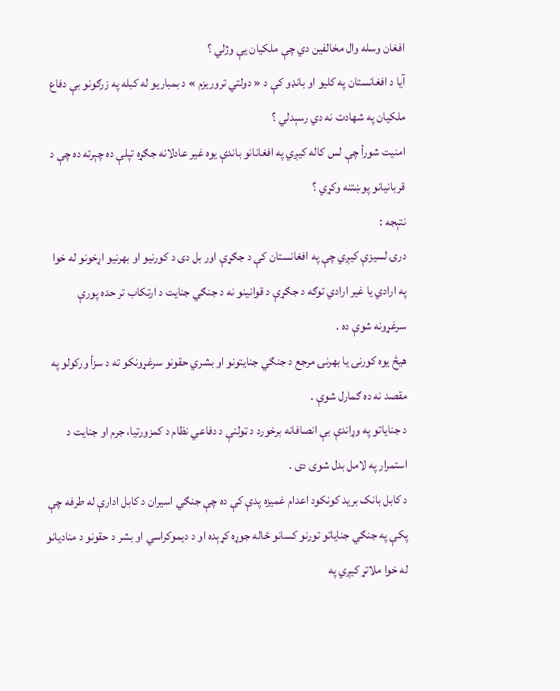افغان وسله وال مخالفین دي چې ملکیان یې وژلي ؟
آیا د افغانستان په کلیو او بانډو کې د « دولتي تروریزم » د بمباریو له کبله په زرګونو بې دفاع ملکیان په شهادت نه دي رسېدلي ؟
امنیت شورأ چې لس کاله کیږي په افغانانو باندې یوه غیر عادلانه جګړه تپلې ده چېرته ده چې د قربانیانو پوښتنه وکړي ؟
نتېجه :
درۍ لسیزې کیږي چې په افغانستان کې د جګړې اور بل دی د کورنیو او بهرنیو اړخونو له خوا په ارادي یا غیر ارادي توګه د جګړې د قوانینو نه د جنګي جنایت د ارتکاب تر حده پورې سرغړونه شوې ده .
هیڅ یوه کورنۍ یا بهرنۍ مرجع د جنګي جنایتونو او بشري حقونو سرغړونکو ته د سزأ ورکولو په مقصد نه ده ګمارل شوې .
د جنایاتو په وړاندې بې انصافانه برخورد د ټولنې د دفاعي نظام د کمزورتیا، جرم او جنایت د استمرار په لامل بدل شوی دی .
د کابل بانک برید کونکود اعدام غمیزه پدې کې ده چې جنګي اسیران د کابل ادارې له طرفه چې پکې په جنګي جنایاتو تورنو کسانو ځاله جوړه کړېده او د دیموکراسي او بشر د حقونو د منادیانو له خوا ملاتړ کیږي په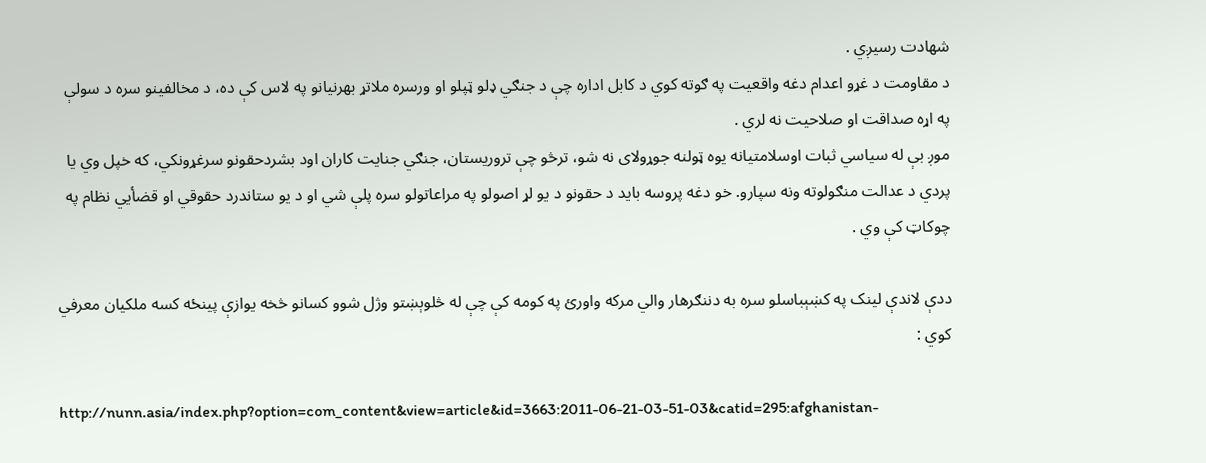شهادت رسیږي .
د مقاومت د غړو اعدام دغه واقعیت په ګوته کوي د کابل اداره چې د جنګي ډلو ټپلو او ورسره ملاتړ بهرنیانو په لاس کې ده، د مخالفینو سره د سولې په اړه صداقت او صلاحیت نه لري .
موږ بې له سیاسي ثبات اوسلامتیانه یوه ټولنه جوړولای نه شو، ترڅو چې تروریستان، جنګي جنایت کاران اود بشردحقونو سرغړونکي، که خپل وي یا پردي د عدالت منګولوته ونه سپارو. خو دغه پروسه باید د حقونو د یو لړ اصولو په مراعاتولو سره پلې شي او د یو ستاندرد حقوقي او قضأیي نظام په چوکاټ کې وي .

ددې لاندې لینک په کښېباسلو سره به دننګرهار والي مرکه واورئ په کومه کې چې له څلوېښتو وژل شوو کسانو څخه یوازې پينځه کسه ملکیان معرفي کوي :

http://nunn.asia/index.php?option=com_content&view=article&id=3663:2011-06-21-03-51-03&catid=295:afghanistan-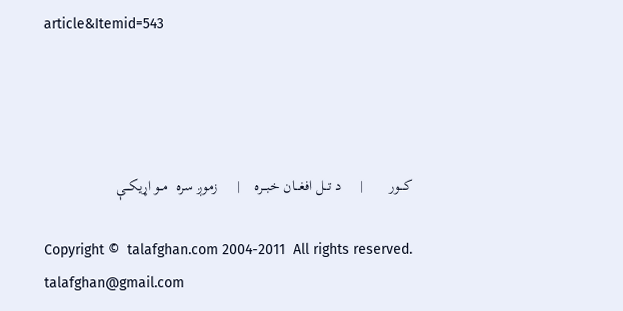article&Itemid=543




كـــور       |     د تـــل افغـــان خبـــره    |     زموږ سره  مــو اړيكـــې

Copyright ©  talafghan.com 2004-2011  All rights reserved. talafghan@gmail.com